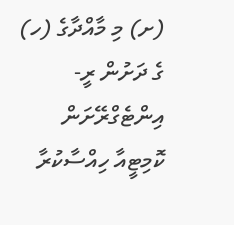(ށ) މި މާއްދާގެ (ހ) ގެ ދަށުން ރީ-އިންޓެގްރޭށަން ކޮމިޓީއާ ހިއްސާކުރާ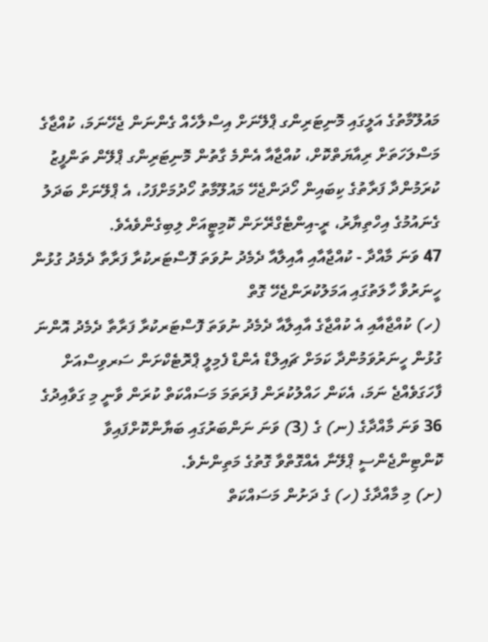މައުލޫމާތުގެ އަލީގައި މޮނިޓަރިންގ ޕްލޭނަށް އިސްލާހެއް ގެންނަން ޖެހޭނަމަ، ކުއްޖާގެ މަސްލަހަތަށް ރިއާޔަތްކޮށް، ކުއްޖާއާ އެންމެ ގާތުން މޮނިޓަރިންގ ޕްލޭން ތަންފީޒު ކުރަމުންދާ ފަރާތުގެ ކިބައިން ހޯދަންޖެހޭ މައުލޫމާތު ހޯދުމަށްފަހު، އެ ޕްލޭނަށް ބަދަލު ގެނައުމުގެ އިހްތިޔާރު، ރީ-އިންޓެގްރޭށަން ކޮމިޓީއަށް ލިބިގެންވެއެވެ.
47 ވަނަ މާއްދާ - ކުއްޖާއާއި އާއިލާއާ ދެމެދު ނުވަތަ ފޮސްޓަރކުރާ ފަރާތާ ދެމެދު ގުޅުން ހީނަރުވާ ހާލަތުގައި އަމަލުކުރަންޖެހޭ ގޮތް
(ހ) ކުއްޖާއާއި އެ ކުއްޖާގެ އާއިލާއާ ދެމެދު ނުވަތަ ފޮސްޓަރކުރާ ފަރާތާ ދެމެދު އޮންނަ ގުޅުން ހީނަރުވަމުންދާ ކަމަށް ޗައިލްޑް އެންޑް ފެމިލީ ޕްރޮޓެކްށަން ސަރވިސްއަށް ފާހަގަވެއްޖެ ނަމަ، އެކަން ހައްލުކުރަން ފުރަތަމަ މަސައްކަތް ކުރަން ވާނީ މި ގަވާއިދުގެ 36 ވަނަ މާއްދާގެ (ނ) ގެ (3) ވަނަ ނަންބަރުގައި ބަޔާންކޮށްފައިވާ ކޮންޓިންޖެންސީ ޕްލޭނާ އެއްގޮތްވާ ގޮތުގެ މަތިންނެވެ.
(ށ) މި މާއްދާގެ (ހ) ގެ ދަށުން މަސައްކަތް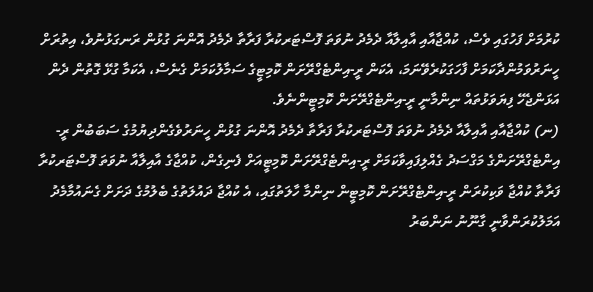ކުރުމަށް ފަހުގައި ވެސް، ކުއްޖާއާއި އާއިލާއާ ދެމެދު ނުވަތަ ފޮސްޓަރކުރާ ފަރާތާ ދެމެދު އޮންނަ ގުޅުން ރަނގަޅުނުވެ، އިތުރަށް ހީނަރުވަމުންދާކަމަށް ފާހަގަކުރެވޭނަމަ، އެކަން ރީ-އިންޓެގްރޭށަން ކޮމިޓީގެ ސަމާލުކަމަށް ގެނެސް، އެކަމާ ގުޅޭ ގޮތުން ދެން އަޅަންޖެހޭ ފިޔަވަޅުތައް ނިންމާނީ ރީ-އިންޓެގްރޭށަން ކޮމިޓީންނެވެ.
(ނ) ކުއްޖާއާއި އާއިލާއާ ދެމެދު ނުވަތަ ފޮސްޓަރކުރާ ފަރާތާ ދެމެދު އޮންނަ ގުޅުން ހީނަރުވެގެންދިޔުމުގެ ސަބަބުން ރީ-އިންޓެގްރޭށަންގެ މަގްސަދު ގެއްލިފައިވާކަމަށް ރީ-އިންޓެގްރޭށަން ކޮމިޓީއަށް ފެނިގެން، ކުއްޖާގެ އާއިލާއާ ނުވަތަ ފޮސްޓަރކުރާ ފަރާތާ ކުއްޖާ ވަކިކުރަން ރީ-އިންޓެގްރޭށަން ކޮމިޓީން ނިންމާ ހާލަތުގައި، އެ ކުއްޖާ ދައުލަތުގެ ބެލުމުގެ ދަށަށް ގެނައުމާމެދު އަމަލުކުރަންވާނީ ގާނޫނު ނަންބަރު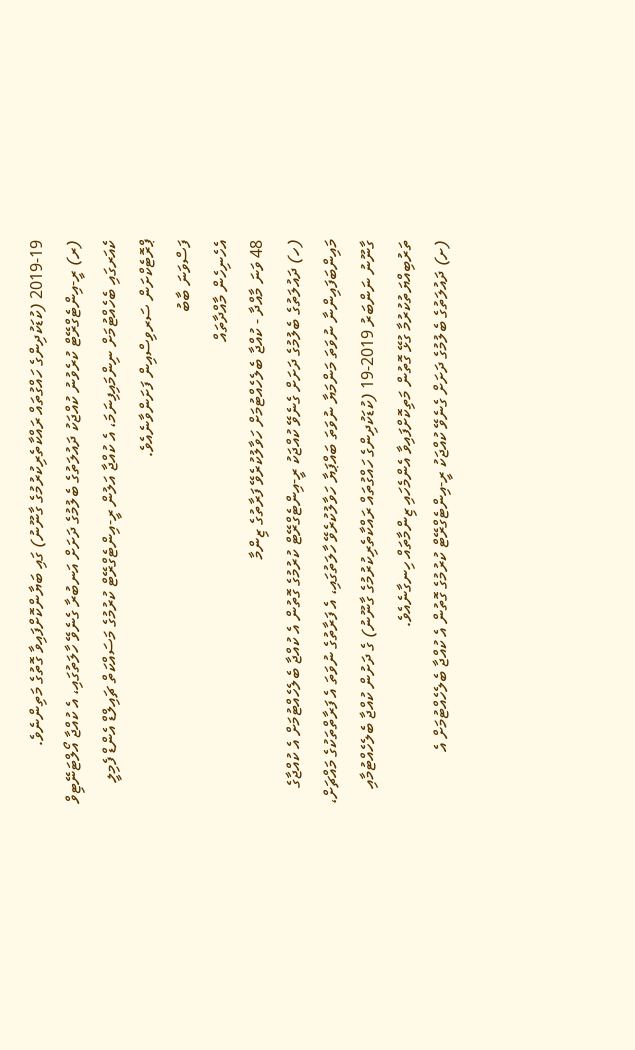2019-19 (ކުޑަކުދިންގެ ހައްގުތައް ރައްކާތެރިކުރުމުގެ ގާނޫނު) ގައި ބަޔާންކޮށްފައިވާ ގޮތުގެ މަތިންނެވެ.
(ރ) ރީ-އިންޓެގްރޭޓް ކުރެވުނު ކުއްޖަކު ދައުލަތުގެ ބެލުމުގެ ދަށަށް އަނބުރާ ގެނެވޭ ހާލަތުގައި، އެ ކުއްޖާ އޯލްޓަނޭޓިވް ކެއަރގައި ބެހެއްޓުމަށް ނިންމައިފިނަމަ، އެ ކުއްޖާ އަލުން ރީ-އިންޓެގްރޭޓް ކުރުމުގެ މަސައްކަތް ޗައިލްޑް އެންޑް ފެމިލީ ޕްރޮޓެކްށަން ސަރވިސްއިން ފަށަންވާނެއެވެ.
ފަސްވަނަ ބާބު
އެހެނިހެން މާއްދާތައް
48 ވަނަ މާއްދާ - ކުއްޖާ ބެލެހެއްޓުމަށް ހަވާލުކުރެވޭ ފަރާތުގެ ޒިންމާ
(ހ) ދައުލަތުގެ ބެލުމުގެ ދަށަށް ގެނެވޭ ކުއްޖަކު ރީ-އިންޓެގްރޭޓް ކުރުމުގެ ގޮތުން އެ ކުއްޖާ ބެލެހެއްޓުމަށް އެ ކުއްޖާގެ މައިންބަފައިންނާ ނުވަތަ މަންމަޔާ ނުވަތަ ބައްޕަޔާ ހަވާލުކުރެވޭ ހާލަތުގައި، އެ ފަރާތުގެ ނުވަތަ އެ ފަރާތްތަކުގެ މައްޗަށް، ގާނޫނު ނަންބަރު 2019-19 (ކުޑަކުދިންގެ ހައްގުތައް ރައްކާތެރިކުރުމުގެ ގާނޫނު) ގެ ދަށުން ކުއްޖާ ބެލެހެއްޓުމާއި ތަރުބިއްޔަތުކުރުމާ ގުޅޭ ގޮތުން މަތިކޮށްފައިވާ އެންމެހައި ޒިންމާތައް ހިނގާނެއެވެ.
(ށ) ދައުލަތުގެ ބެލުމުގެ ދަށަށް ގެނެވޭ ކުއްޖަކު ރީ-އިންޓެގްރޭޓް ކުރުމުގެ ގޮތުން އެ ކުއްޖާ ބެލެހެއްޓުމަށް އެ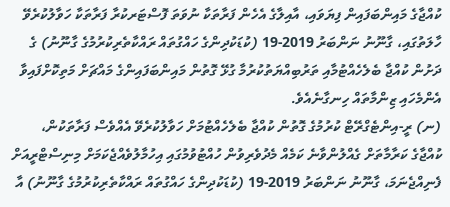ކުއްޖާގެ މައިންބަފައިން ފިޔަވައި، އާއިލާގެ އެހެން ފަރާތަކާ ނުވަތަ ފޮސްޓަރކުރާ ފަރާތަކާ ހަވާލުކުރެވޭ ހާލަތުގައި، ގާނޫނު ނަންބަރު 2019-19 (ކުޑަކުދިންގެ ހައްގުތައް ރައްކާތެރިކުރުމުގެ ގާނޫނު) ގެ ދަށުން ކުއްޖާ ބެލެހެއްޓުމާއި ތަރުބިއްޔަތުކުރުމާ ގުޅޭ ގޮތުން މައިންބަފައިންގެ މައްޗަށް މަތިކޮށްފައިވާ އެންމެހައި ޒިންމާތައް ހިނގާނެއެވެ.
(ނ) ރީ-އިންޓެގްރޭޓް ކުރުމުގެ ގޮތުން ކުއްޖާ ބެލެހެއްޓުމަށް ހަވާލުކުރެވޭ އެއްވެސް ފަރާތަކުން، ކުއްޖާގެ ކަރާމާތަށް ގެއްލުންވާނެ ކަމެއް މެދުވެރިވުން ހުއްޓުވުމުގައި އިހުމާލުވެއްޖެކަމަށް މިނިސްޓްރީއަށް ފެނިއްޖެނަމަ، ގާނޫނު ނަންބަރު 2019-19 (ކުޑަކުދިންގެ ހައްގުތައް ރައްކާތެރިކުރުމުގެ ގާނޫނު) އާ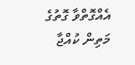އެއްގޮތްވާ ގޮތުގެ މަތިން ކުއްޖާ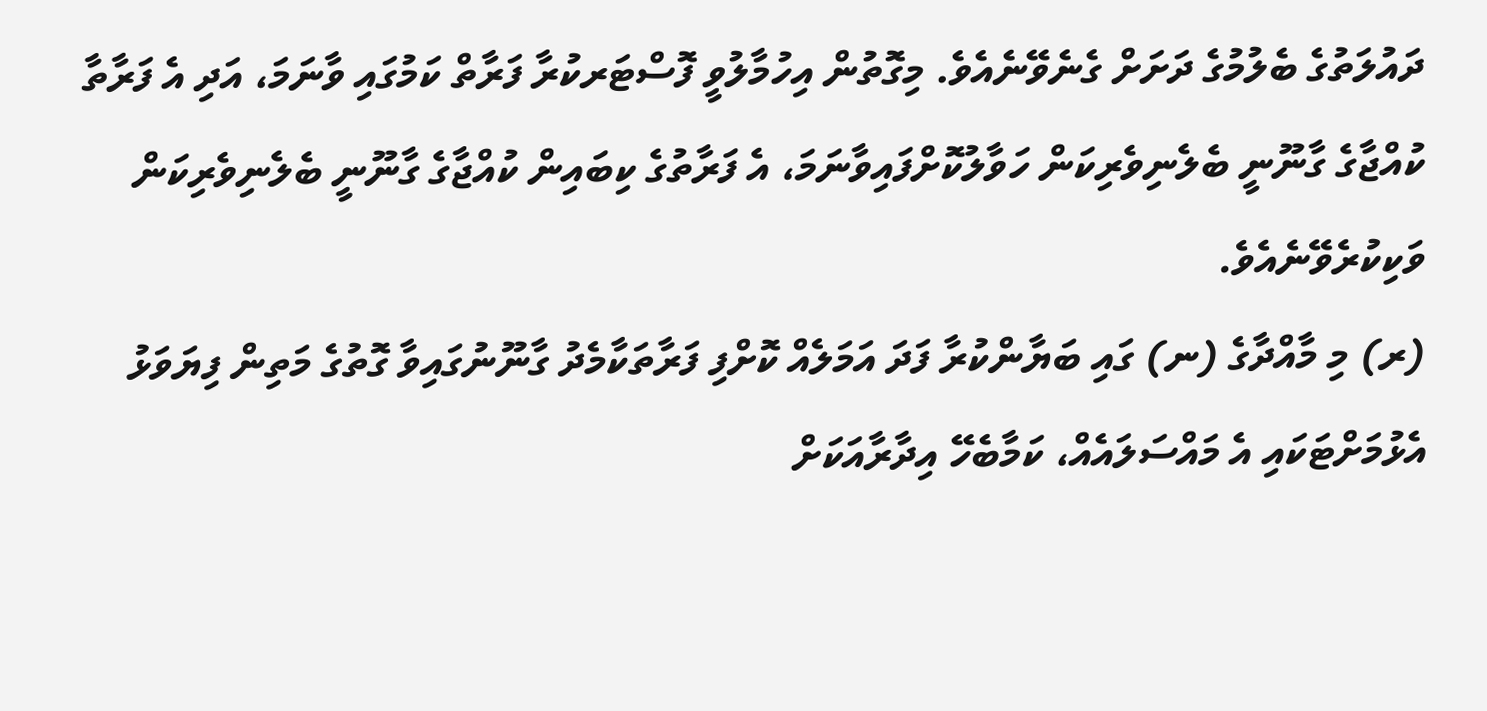ދައުލަތުގެ ބެލުމުގެ ދަށަށް ގެނެވޭނެއެވެ. މިގޮތުން އިހުމާލުވީ ފޮސްޓަރކުރާ ފަރާތް ކަމުގައި ވާނަމަ، އަދި އެ ފަރާތާ ކުއްޖާގެ ގާނޫނީ ބެލެނިވެރިކަން ހަވާލުކޮށްފައިވާނަމަ، އެ ފަރާތުގެ ކިބައިން ކުއްޖާގެ ގާނޫނީ ބެލެނިވެރިކަން ވަކިކުރެވޭނެއެވެ.
(ރ) މި މާއްދާގެ (ނ) ގައި ބަޔާންކުރާ ފަދަ އަމަލެއް ކޮށްފި ފަރާތަކާމެދު ގާނޫނުގައިވާ ގޮތުގެ މަތިން ފިޔަވަޅު އެޅުމަށްޓަކައި އެ މައްސަލައެއް، ކަމާބެހޭ އިދާރާއަކަށް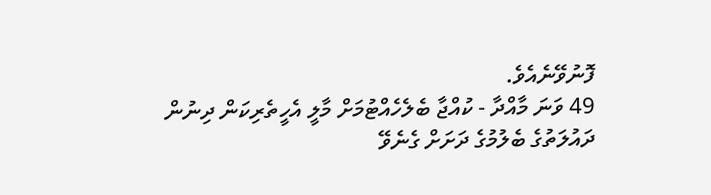ފޮނުވޭނެއެވެ.
49 ވަނަ މާއްދާ - ކުއްޖާ ބެލެހެއްޓުމަށް މާލީ އެހީތެރިކަން ދިނުން
ދައުލަތުގެ ބެލުމުގެ ދަށަށް ގެނެވޭ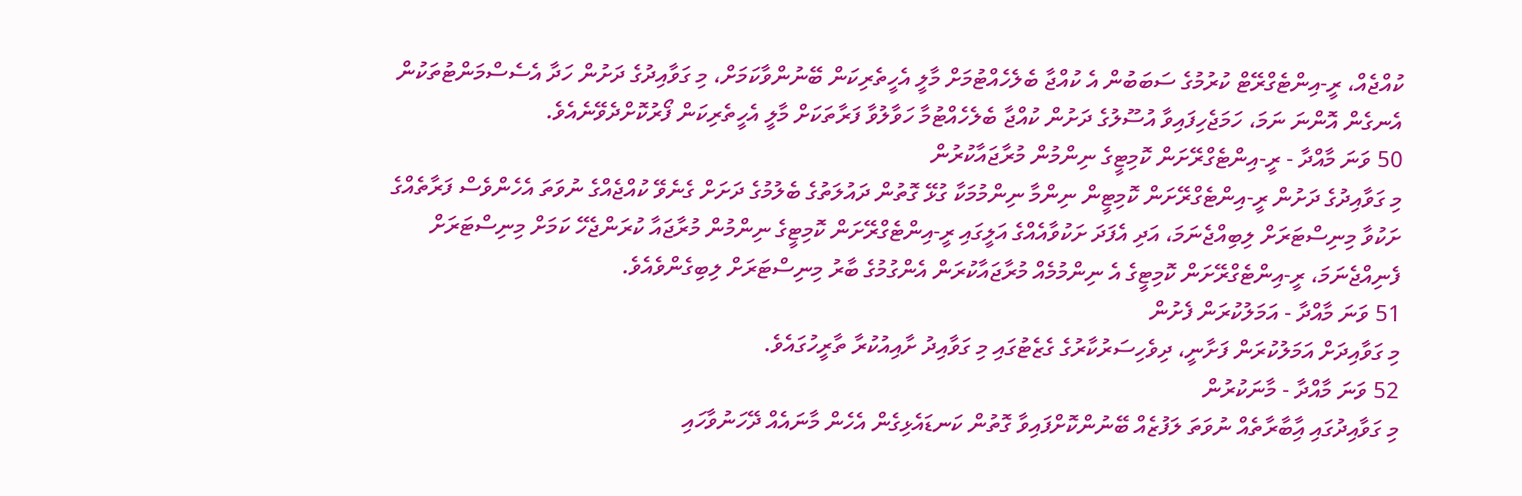ކުއްޖެއް، ރީ-އިންޓެގްރޭޓް ކުރުމުގެ ސަބަބުން އެ ކުއްޖާ ބެލެހެއްޓުމަށް މާލީ އެހީތެރިކަން ބޭނުންވާކަމަށް، މި ގަވާއިދުގެ ދަށުން ހަދާ އެސެސްމަންޓުތަކުން އެނގެން އޮންނަ ނަމަ، ހަމަޖެހިފައިވާ އުސޫލުގެ ދަށުން ކުއްޖާ ބެލެހެއްޓުމާ ހަވާލުވާ ފަރާތަކަށް މާލީ އެހީތެރިކަން ފޯރުކޮށްދެވޭނެއެވެ.
50 ވަނަ މާއްދާ - ރީ-އިންޓެގްރޭށަން ކޮމިޓީގެ ނިންމުން މުރާޖައާކުރުން
މި ގަވާއިދުގެ ދަށުން ރީ-އިންޓެގްރޭށަން ކޮމިޓީން ނިންމާ ނިންމުމަކާ ގުޅޭ ގޮތުން ދައުލަތުގެ ބެލުމުގެ ދަށަށް ގެނެވޭ ކުއްޖެއްގެ ނުވަތަ އެހެންވެސް ފަރާތެއްގެ ށަކުވާ މިނިސްޓަރަށް ލިބިއްޖެނަމަ، އަދި އެފަދަ ށަކުވާއެއްގެ އަލީގައި ރީ-އިންޓެގްރޭށަން ކޮމިޓީގެ ނިންމުން މުރާޖައާ ކުރަންޖެހޭ ކަމަށް މިނިސްޓަރަށް ފެނިއްޖެނަމަ، ރީ-އިންޓެގްރޭށަން ކޮމިޓީގެ އެ ނިންމުމެއް މުރާޖައާކުރަން އެންގުމުގެ ބާރު މިނިސްޓަރަށް ލިބިގެންވެއެވެ.
51 ވަނަ މާއްދާ - އަމަލުކުރަން ފެށުން
މި ގަވާއިދަށް އަމަލުކުރަން ފަށާނީ، ދިވެހިސަރުކާރުގެ ގެޒެޓުގައި މި ގަވާއިދު ށާއިއުކުރާ ތާރީހުގައެވެ.
52 ވަނަ މާއްދާ - މާނަކުރުން
މި ގަވާއިދުގައި އާިބާރާތެއް ނުވަތަ ލަފުޒެއް ބޭނުންކޮށްފައިވާ ގޮތުން ކަނޑައެޅިގެން އެހެން މާނައެއް ދޭހަނުވާހައި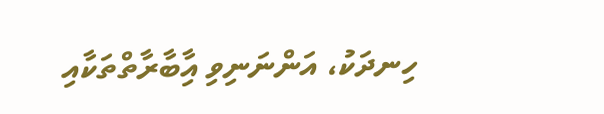ހިނދަކު، އަންނަނިވި އާިބާރާތްތަކާއި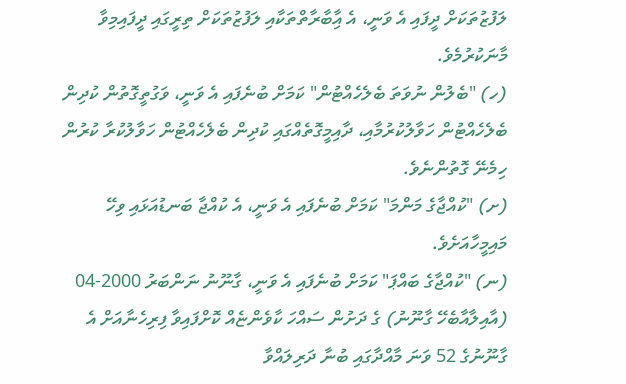ލަފުޒުތަކަށް ދީފައި އެ ވަނީ، އެ އާިބާރާތްތަކާއި ލަފުޒުތަކަށް ތިރީގައި ދީފައިމިވާ މާނަކުރުމެވެ.
(ހ) "ބެލުން ނުވަތަ ބެލެހެއްޓުން" ކަމަށް ބުނެފައި އެ ވަނީ، ވަގުތީގޮތުން ކުދިން ބެލެހެއްޓުން ހަވާލުކުރުމާއި، ދާއިމީގޮތެއްގައި ކުދިން ބެލެހެއްޓުން ހަވާލުކުރާ ކުރުން ހިމެނޭ ގޮތުންނެވެ.
(ށ) "ކުއްޖާގެ މަންމަ" ކަމަށް ބުނެފައި އެ ވަނީ، އެ ކުއްޖާ ބަނޑުއަޅައި ވިހޭ މައިމީހާއަށެވެ.
(ނ) "ކުއްޖާގެ ބައްޕަ" ކަމަށް ބުނެފައި އެ ވަނީ، ގާނޫނު ނަންބަރު 2000-04 (އާއިލާއާބެހޭ ގާނޫނު) ގެ ދަށުން ސައްހަ ކާވެންޏެއް ކޮށްފައިވާ ފިރިހެނާއަށް އެ ގާނޫނުގެ 52 ވަނަ މާއްދާގައި ބުނާ ދަރިލައްވާ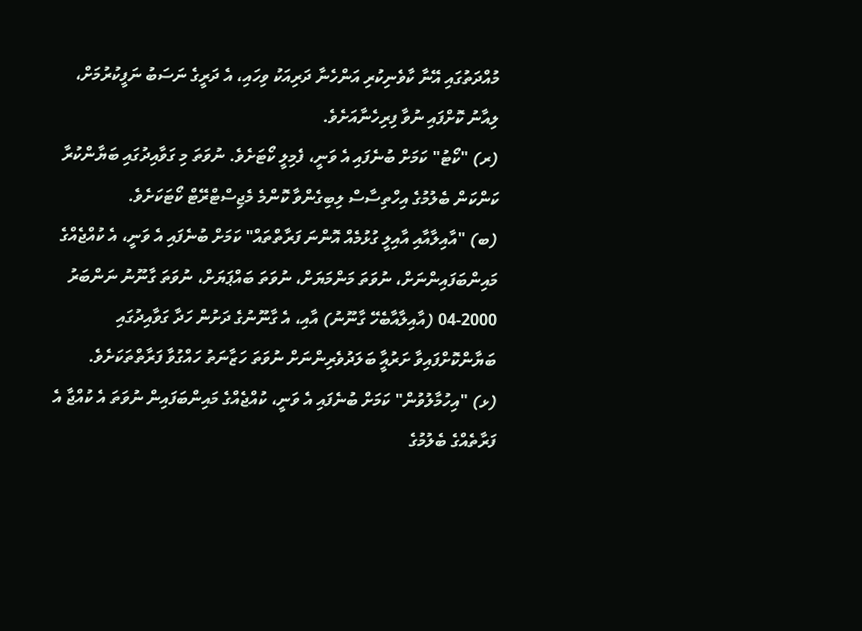މުއްދަތުގައި އޭނާ ކާވެނިކުރި އަންހެނާ ދަރިއަކު ވިހައި، އެ ދަރީގެ ނަސަބު ނަފީކުރުމަށް، ލިއާނު ކޮށްފައި ނުވާ ފިރިހެނާއަށެވެ.
(ރ) "ކޯޓު" ކަމަށް ބުނެފައި އެ ވަނީ، ފެމިލީ ކޯޓަށެވެ. ނުވަތަ މި ގަވާއިދުގައި ބަޔާންކުރާ ކަންކަން ބެލުމުގެ އިހްތިސާސް ލިބިގެންވާ ކޮންމެ މެޖިސްޓްރޭޓް ކޯޓަކަށެވެ.
(ބ) "އާއިލާއާއި އާއިލީ ގުޅުމެއް އޮންނަ ފަރާތްތައް" ކަމަށް ބުނެފައި އެ ވަނީ، އެ ކުއްޖެއްގެ މައިންބަފައިންނަށް، ނުވަތަ މަންމަޔަށް، ނުވަތަ ބައްޕަޔަށް، ނުވަތަ ގާނޫނު ނަންބަރު 2000-04 (އާއިލާއާބެހޭ ގާނޫނު) އާއި، އެ ގާނޫނުގެ ދަށުން ހަދާ ގަވާއިދުގައި ބަޔާންކޮށްފައިވާ ށަރުއާީ ބަލަދުވެރިންނަށް ނުވަތަ ހަޒާނަތު ހައްގުވާ ފަރާތްތަކަށެވެ.
(ޅ) "އިހުމާލުވުން" ކަމަށް ބުނެފައި އެ ވަނީ، ކުއްޖެއްގެ މައިންބަފައިން ނުވަތަ އެ ކުއްޖާ އެ ފަރާތެއްގެ ބެލުމުގެ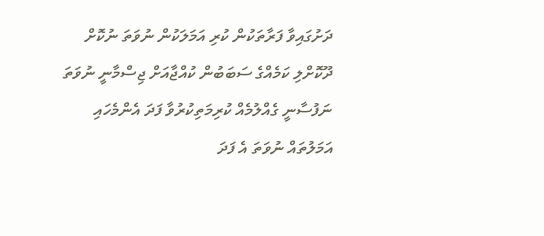ދަށުގައިވާ ފަރާތަކުން ކުރި އަމަލަކުން ނުވަތަ ނުކޮށް ދޫކޮށްލި ކަމެއްގެ ސަބަބުން ކުއްޖާއަށް ޖިސްމާނީ ނުވަތަ ނަފުސާނީ ގެއްލުމެއް ކުރިމަތިކުރުވާ ފަދަ އެންމެހައި އަމަލުތައް ނުވަތަ އެ ފަދަ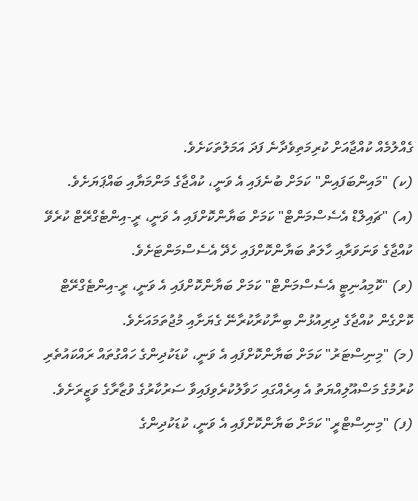ގެއްލުމެއް ކުއްޖާއަށް ކުރިމަތިވެދާނެ ފަދަ އަމަލުތަކަށެވެ.
(ކ) "މައިންބަފައިން" ކަމަށް ބުނެފައި އެ ވަނީ، ކުއްޖާގެ މަންމަޔާއި ބައްޕަޔަށެވެ.
(އ) "ޗައިލްޑް އެސެސްމަންޓް" ކަމަށް ބަޔާންކޮށްފައި އެ ވަނީ، ރީ-އިންޓެގްރޭޓް ކުރެވޭ ކުއްޖާގެ ވަނަވަރާއި ހާލަތު ބަޔާންކޮށްފައި ހެދޭ އެސެސްމަންޓަށެވެ.
(ވ) "ކޮމިއުނިޓީ އެސެސްމަންޓް" ކަމަށް ބަޔާންކޮށްފައި އެ ވަނީ، ރީ-އިންޓެގްރޭޓް ކޮށްގެން ކުއްޖާގެ ދިރިއުޅުން ބިނާކުރާކުރާނޭ ގެޔަށާއި މުޖުތަމައަށެވެ.
(މ) "މިނިސްޓަރު" ކަމަށް ބަޔާންކޮށްފައި އެ ވަނީ، ކުޑަކުދިންގެ ހައްގުތައް ރައްކައުތެރި ކުރުމުގެ މަސްއޫލިއްޔަތު އެ އިރެއްގައި ހަވާލުކުރެވިފައިވާ ސަރުކާރުގެ ވުޒާރާގެ ވަޒީރަށެވެ.
(ފ) "މިނިސްޓްރީ" ކަމަށް ބަޔާންކޮށްފައި އެ ވަނީ، ކުޑަކުދިންގެ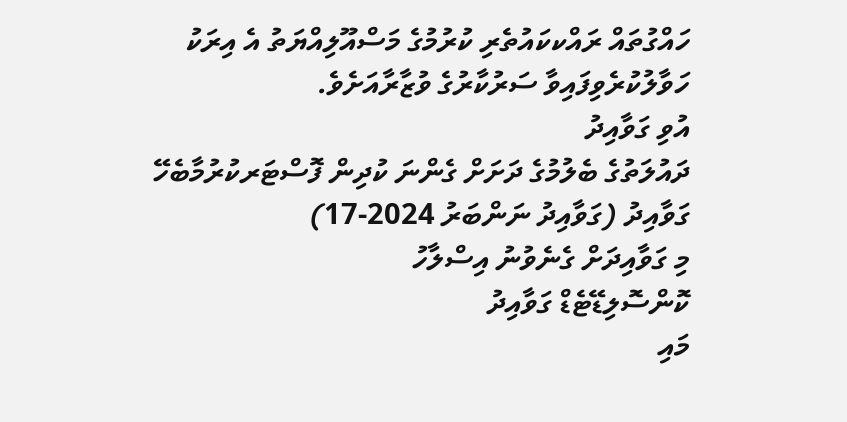ހައްގުތައް ރައްކކައުތެރި ކުރުމުގެ މަސްއޫލިއްޔަތު އެ އިރަކު ހަވާލުކުރެވިފައިވާ ސަރުކާރުގެ ވުޒާރާއަށެވެ.
އުވި ގަވާއިދު
ދައުލަތުގެ ބެލުމުގެ ދަށަށް ގެންނަ ކުދިން ފޮސްޓަރކުރުމާބެހޭ ގަވާއިދު (ގަވާއިދު ނަންބަރު 2024-17)
މި ގަވާއިދަށް ގެނެވުނު އިސްލާހު
ކޮންސޮލިޑޭޓެޑް ގަވާއިދު
މައި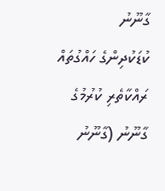ގާނޫނު
ކުޑަކުދިންގެ ހައްގުތައް ރައްކާތެރި ކުރުމުގެ ގާނޫނު (ގާނޫނު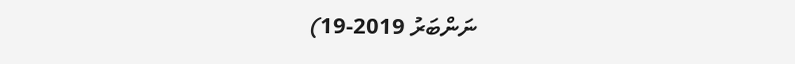ނަންބަރު 2019-19)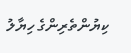ކިޔުންތެރިންގެ ހިޔާލު